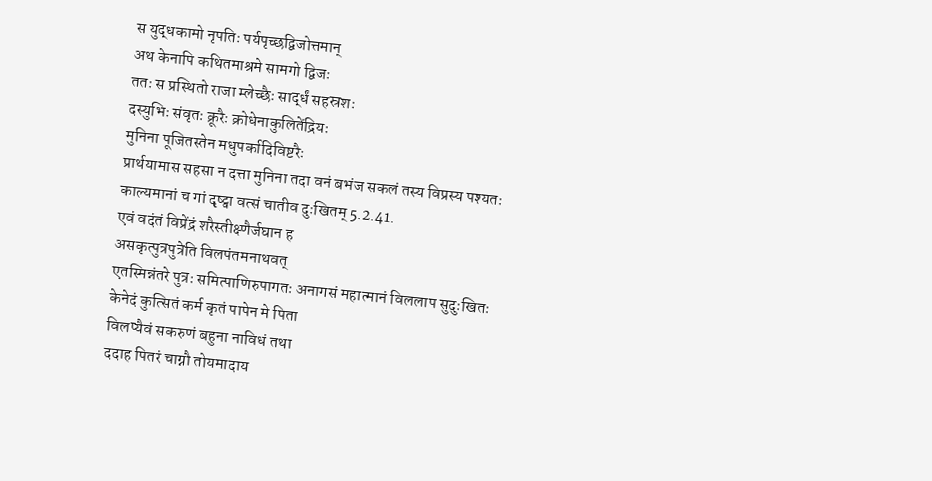स युद्धकामो नृपतिः पर्यपृच्छद्विजोत्तमान्
अथ केनापि कथितमाश्रमे सामगो द्विजः
ततः स प्रस्थितो राजा म्लेच्छैः सार्द्धं सहस्रशः
दस्युभिः संवृतः क्रूरैः क्रोधेनाकुलितेंद्रियः
मुनिना पूजितस्तेन मधुपर्कादिविष्टरैः
प्रार्थयामास सहसा न दत्ता मुनिना तदा वनं बभंज सकलं तस्य विप्रस्य पश्यतः
काल्यमानां च गां दृष्ट्वा वत्सं चातीव दुःखितम् 5.2.41.
एवं वदंतं विप्रेंद्रं शरैस्तीक्ष्णैर्जघान ह
असकृत्पुत्रपुत्रेति विलपंतमनाथवत्
एतस्मिन्नंतरे पुत्रः समित्पाणिरुपागतः अनागसं महात्मानं विललाप सुदुःखितः
केनेदं कुत्सितं कर्म कृतं पापेन मे पिता
विलप्यैवं सकरुणं बहुना नाविधं तथा
ददाह पितरं चाग्नौ तोयमादाय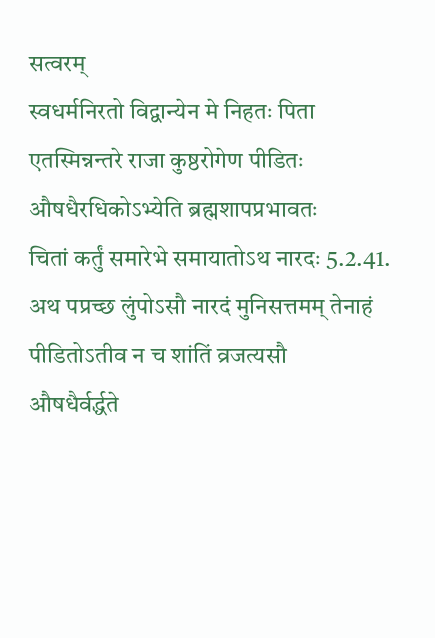सत्वरम्
स्वधर्मनिरतो विद्वान्येन मे निहतः पिता
एतस्मिन्नन्तरे राजा कुष्ठरोगेण पीडितः
औषधैरधिकोऽभ्येति ब्रह्मशापप्रभावतः
चितां कर्तुं समारेभे समायातोऽथ नारदः 5.2.41.
अथ पप्रच्छ लुंपोऽसौ नारदं मुनिसत्तमम् तेनाहं पीडितोऽतीव न च शांतिं व्रजत्यसौ
औषधैर्वर्द्धते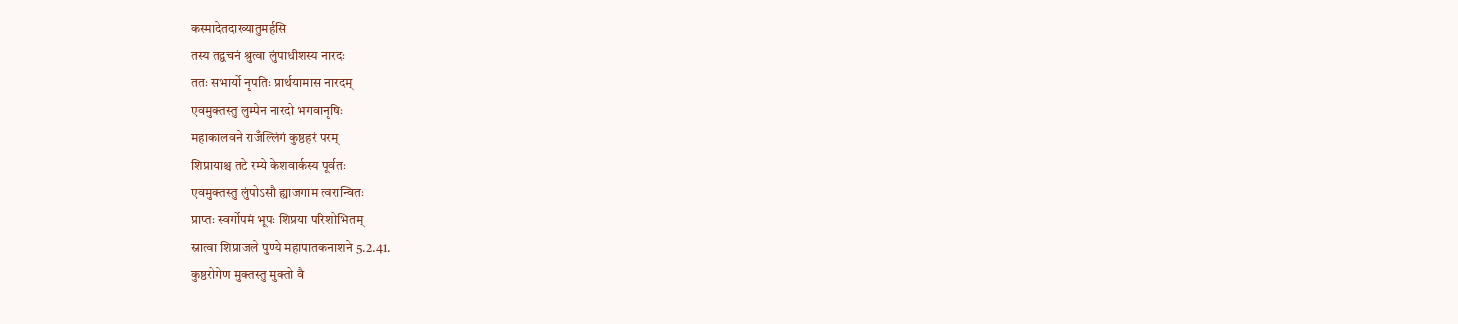कस्मादेतदाख्यातुमर्हसि
तस्य तद्वचनं श्रुत्वा लुंपाधीशस्य नारदः
ततः सभार्यो नृपतिः प्रार्थयामास नारदम्
एवमुक्तस्तु लुम्पेन नारदो भगवानृषिः
महाकालवने राजँल्लिंगं कुष्ठहरं परम्
शिप्रायाश्च तटे रम्ये केशवार्कस्य पूर्वतः
एवमुक्तस्तु लुंपोऽसौ ह्याजगाम त्वरान्वितः
प्राप्तः स्वर्गोपमं भूपः शिप्रया परिशोभितम्
स्नात्वा शिप्राजले पुण्ये महापातकनाशने 5.2.41.
कुष्ठरोगेण मुक्तस्तु मुक्तो वै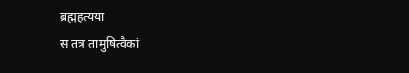ब्रह्महत्यया
स तत्र तामुषित्वैकां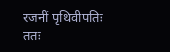रजनीं पृथिवीपतिः
ततः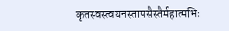कृतस्वस्त्वयनस्तापसैस्तैर्महात्मभिः